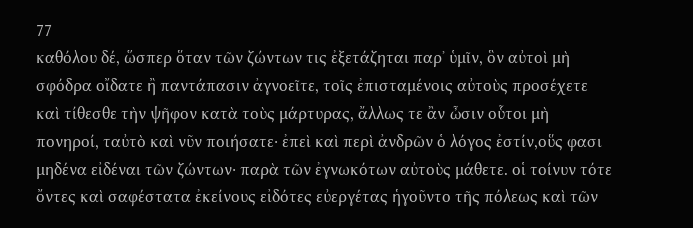77
καθόλου δέ, ὥσπερ ὅταν τῶν ζώντων τις ἐξετάζηται παρʼ ὑμῖν, ὃν αὐτοὶ μὴ σφόδρα οἴδατε ἢ παντάπασιν ἀγνοεῖτε, τοῖς ἐπισταμένοις αὐτοὺς προσέχετε καὶ τίθεσθε τὴν ψῆφον κατὰ τοὺς μάρτυρας, ἄλλως τε ἂν ὦσιν οὗτοι μὴ πονηροί, ταὐτὸ καὶ νῦν ποιήσατε· ἐπεὶ καὶ περὶ ἀνδρῶν ὁ λόγος ἐστίν,οὕς φασι μηδένα εἰδέναι τῶν ζώντων· παρὰ τῶν ἐγνωκότων αὐτοὺς μάθετε. οἱ τοίνυν τότε ὄντες καὶ σαφέστατα ἐκείνους εἰδότες εὐεργέτας ἡγοῦντο τῆς πόλεως καὶ τῶν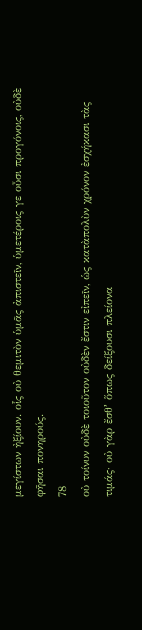μεγίστων ἠξίουν. οἷς οὐ θεμιτὸν ὑμᾶς ἀπιστεῖν, ὑμετέροις γε οὖσι προγόνοις, οὐδὲ φῆσαι πονηρούς.
78
οὐ τοίνυν οὐδὲ τοιοῦτον οὐδὲν ἔστιν εἰπεῖν, ὡς κατὰπολὺν χρόνον ἐσχήκασι τὰς τιμάς· οὐ γὰρ ἔσθʼ ὅπως δείξουσι πλείονα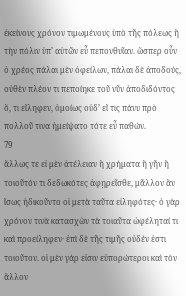ἐκείνους χρόνον τιμωμένους ὑπὸ τῆς πόλεως ἢ τὴν πόλιν ὑπʼ αὐτῶν εὖ πεπονθυῖαν. ὥσπερ οὖν ὁ χρέος πάλαι μὲν ὀφείλων, πάλαι δὲ ἀποδούς, οὐθὲν πλέον τι πεποίηκε τοῦ νῦν ἀποδιδόντος ὅ, τι εἴληφεν, ὁμοίως οὐδʼ εἴ τις πάνυ πρὸ πολλοῦ τινα ἠμείψατο τότε εὖ παθών.
79
ἄλλως τε εἰ μὲν ἀτέλειαν ἢ χρήματα ἢ γῆν ἢ τοιοῦτόν τι δεδωκότες ἀφῃρεῖσθε, μᾶλλον ἂν ἴσως ἠδικοῦντο οἱ μετὰ ταῦτα εἰληφότες· ὁ γὰρ χρόνον τινὰ κατασχὼν τὰ τοιαῦτα ὠφέληταί τι καὶ προείληφεν· ἐπὶ δὲ τῆς τιμῆς οὐδέν ἐστι τοιοῦτον. οἱ μὲν γάρ εἰσιν εὐπορώτεροι καὶ τὸν ἄλλον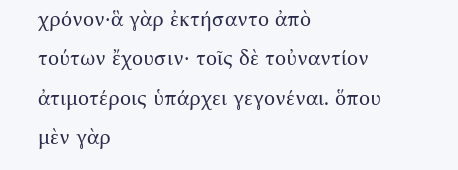χρόνον·ἃ γὰρ ἐκτήσαντο ἀπὸ τούτων ἔχουσιν· τοῖς δὲ τοὐναντίον ἀτιμοτέροις ὑπάρχει γεγονέναι. ὅπου μὲν γὰρ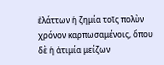ἐλάττων ἡ ζημία τοῖς πολὺν χρόνον καρπωσαμένοις, ὅπου δὲ ἡ ἀτιμία μείζων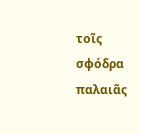τοῖς σφόδρα παλαιᾶς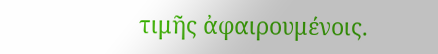τιμῆς ἀφαιρουμένοις.